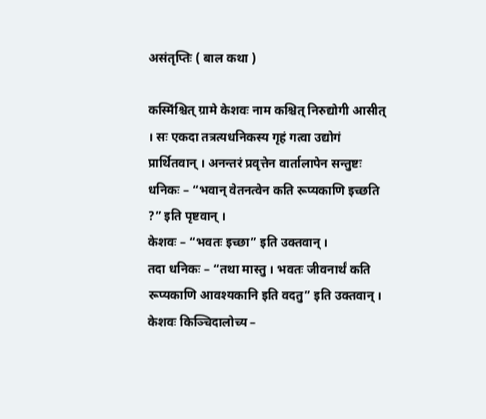असंतृप्तिः ( बाल कथा )

कस्मिंश्चित् ग्रामे केशवः नाम कश्चित् निरुद्योगी आसीत् । सः एकदा तत्रत्यधनिकस्य गृहं गत्वा उद्योगं प्रार्थितवान् । अनन्तरं प्रवृत्तेन वार्तालापेन सन्तुष्टः
धनिकः – “भवान् वेतनत्वेन कति रूप्यकाणि इच्छति ?” इति पृष्टवान् ।
केशवः – “भवतः इच्छा” इति उक्तवान् ।
तदा धनिकः – “तथा मास्तु । भवतः जीवनार्थं कति रूप्यकाणि आवश्यकानि इति वदतु” इति उक्तवान् ।
केशवः किञ्चिदालोच्य –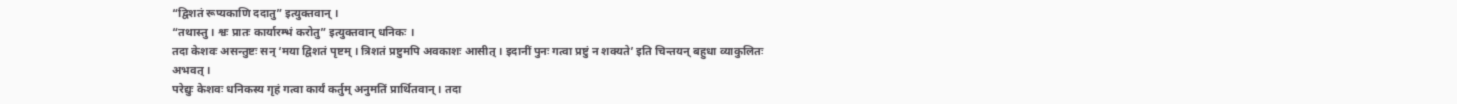“द्विशतं रूप्यकाणि ददातु” इत्युक्तवान् ।
“तथास्तु । श्वः प्रातः कार्यारम्भं करोतु” इत्युक्तवान् धनिकः ।
तदा केशवः असन्तुष्टः सन् ‘मया द्विशतं पृष्टम् । त्रिशतं प्रष्टुमपि अवकाशः आसीत् । इदानीं पुनः गत्वा प्रष्टुं न शक्यते’ इति चिन्तयन् बहुधा व्याकुलितः अभवत् ।
परेद्युः केशवः धनिकस्य गृहं गत्वा कार्यं कर्तुम् अनुमतिं प्रार्थितवान् । तदा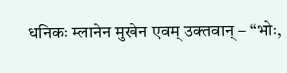धनिकः म्लानेन मुखेन एवम् उक्तवान् – “भोः,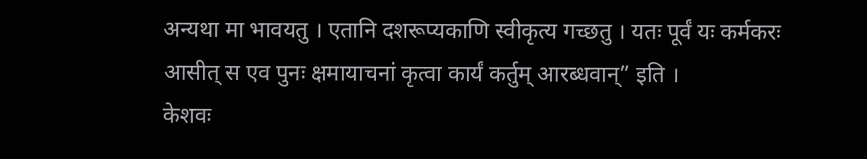अन्यथा मा भावयतु । एतानि दशरूप्यकाणि स्वीकृत्य गच्छतु । यतः पूर्वं यः कर्मकरः आसीत् स एव पुनः क्षमायाचनां कृत्वा कार्यं कर्तुम् आरब्धवान्” इति ।
केशवः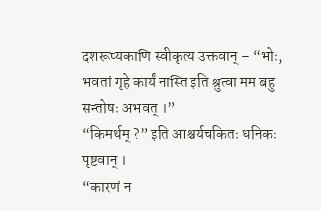दशरूप्यकाणि स्वीकृत्य उक्तवान् – “भोः, भवतां गृहे कार्यं नास्ति इति श्रुत्वा मम बहु सन्तोषः अभवत् ।”
“किमर्थम् ?” इति आश्चर्यचकितः धनिकः पृष्टवान् ।
“कारणं न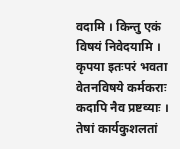वदामि । किन्तु एकं विषयं निवेदयामि । कृपया इतःपरं भवता वेतनविषये कर्मकराः कदापि नैव प्रष्टव्याः । तेषां कार्यकुशलतां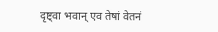दृष्ट्वा भवान् एव तेषां वेतनं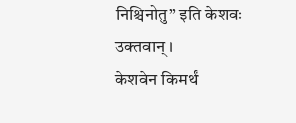निश्चिनोतु” इति केशवः उक्तवान् ।
केशवेन किमर्थं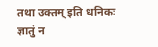तथा उक्तम् इति धनिकः ज्ञातुं न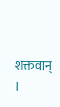शक्तवान् ।